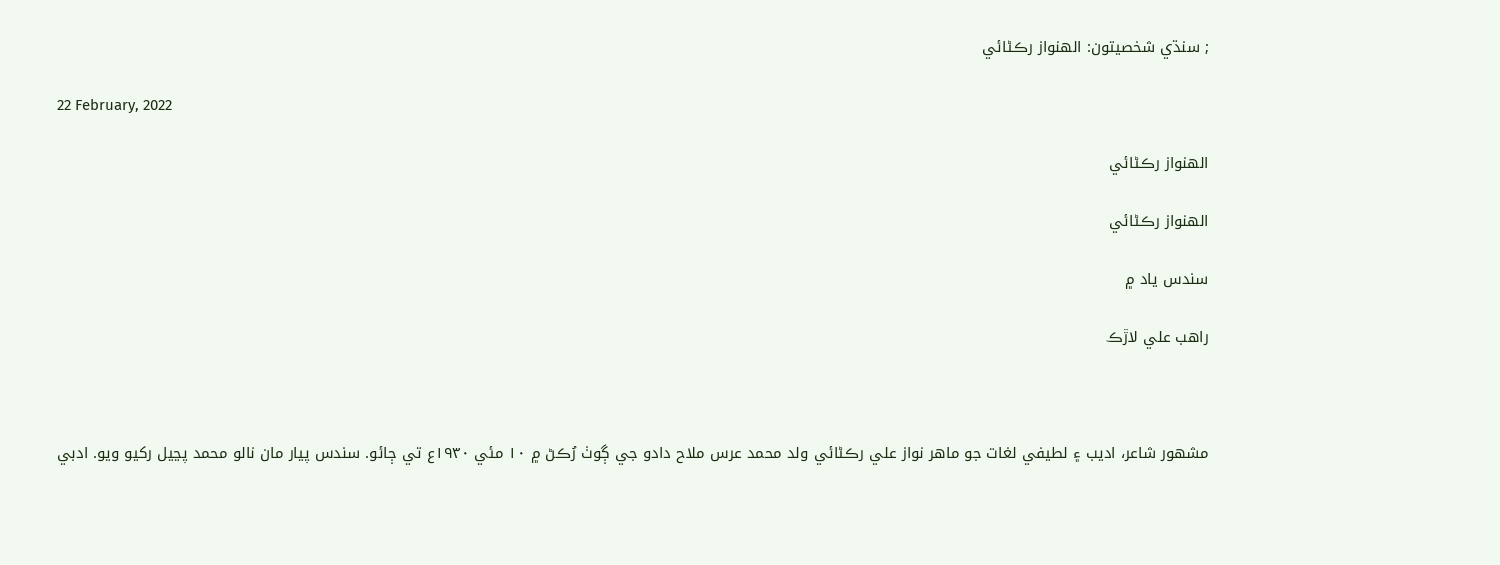; سنڌي شخصيتون: الهنواز رڪڻائي

22 February, 2022

الهنواز رڪڻائي

الهنواز رڪڻائي

سندس ياد ۾

راهب علي لاڙڪ



مشھور شاعر، اديب ۽ لطيفي لغات جو ماھر نواز علي رڪڻائي ولد محمد عرس ملاح دادو جي ڳوٺ رُڪڻ ۾ ۱۰ مئي ۱۹۳۰ع تي ڄائو. سندس پيار مان نالو محمد پڃيل رکيو ويو. ادبي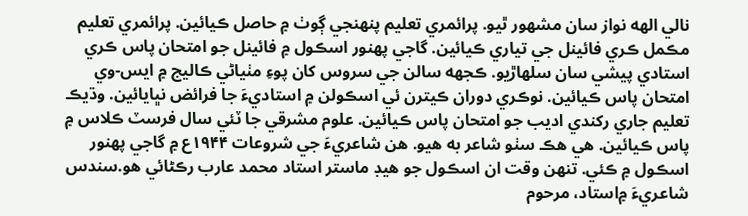نالي الھه نواز سان مشھور ٿيو. پرائمري تعليم پنھنجي ڳوٺ ۾ حاصل ڪيائين. پرائمري تعليم مڪمل ڪري فائينل جي تياري ڪيائين. گاجي پھنور اسڪول ۾ فائينل جو امتحان پاس ڪري استادي پيشي سان سلهاڙيو. ڪجهه سالن جي سروس کان پوءِ مٺياڻي ڪاليج ۾ ايس-وي امتحان پاس ڪيائين. نوڪري دوران ڪيترن ئي اسڪولن ۾ استاديءَ جا فرائض نڀايائين. وڌيڪ تعليم جاري رکندي اديب جو امتحان پاس ڪيائين. علوم مشرقي جا ٽئي سال فرسٽ ڪلاس ۾ پاس ڪيائين. ھي ھڪ سٺو شاعر به ھيو. ھن شاعريءَ جي شروعات ۱۹۴۴ع ۾ گاجي پھنور اسڪول ۾ ڪئي. تنھن وقت ان اسڪول جو ھيڊ ماستر استاد محمد عارب رڪڻائي ھو.سندس شاعريءَ ۾استاد، مرحوم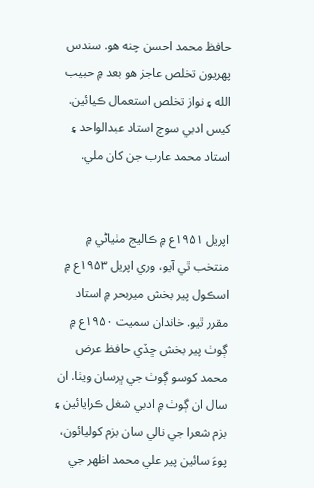حافظ محمد احسن چنه ھو. سندس پھريون تخلص عاجز ھو بعد ۾ حبيب الله ۽ نواز تخلص استعمال ڪيائين. کيس ادبي سوچ استاد عبدالواحد ۽ استاد محمد عارب جن کان ملي.


اپريل ۱۹۵۱ع ۾ ڪاليج مٺياڻي ۾ منتخب ٿي آيو، وري اپريل ۱۹۵۳ع ۾ اسڪول پير بخش ميربحر ۾ استاد مقرر ٿيو. خاندان سميت ۱۹۵۰ع ۾ ڳوٺ پير بخش ڇڏي حافظ عرض محمد کوسو ڳوٺ جي ڀرسان ويٺا. ان سال ان ڳوٺ ۾ ادبي شغل ڪرايائين ۽ بزم شعرا جي نالي سان بزم کوليائون، پوءَ سائين پير علي محمد اظهر جي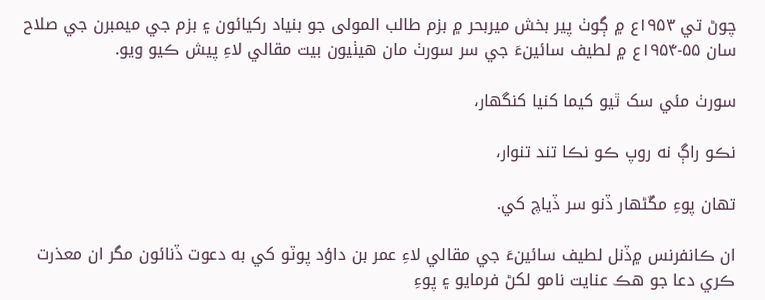چوڻ تي ۱۹۵۳ع ۾ ڳوٺ پير بخش ميربحر ۾ بزم طالب المولى جو بنياد رکيائون ۽ بزم جي ميمبرن جي صلاح سان ۵۵-۱۹۵۴ع ۾ لطيف سائينءَ جي سر سورٺ مان هيٺيون بيت مقالي لاءِ پيش ڪيو ويو.

سورٺ مئي سک ٿيو کيما کنيا کنگھار،

نڪو راڳ نه روپ ڪو نڪا تند تنوار،

تھان پوءِ مڱڻھار ڏنو سر ڏياچ کي.

ان ڪانفرنس ۾ڏنل لطيف سائينءَ جي مقالي لاءِ عمر بن داؤد پوٽو کي به دعوت ڏنائون مگر ان معذرت ڪري دعا جو ھڪ عنايت نامو لکڻ فرمايو ۽ پوءِ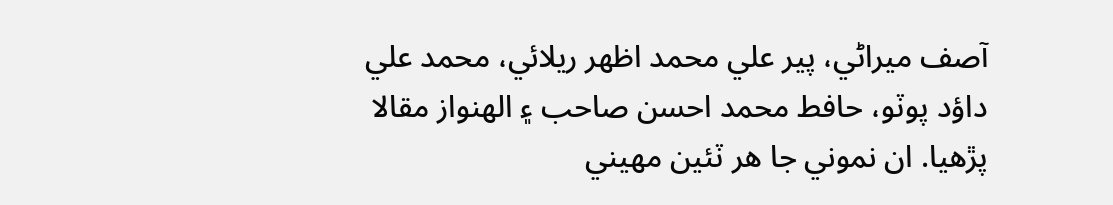آصف ميراڻي، پير علي محمد اظھر ريلائي، محمد علي داؤد پوٽو، حافط محمد احسن صاحب ۽ الهنواز مقالا پڙھيا. ان نموني جا ھر ٽئين مھيني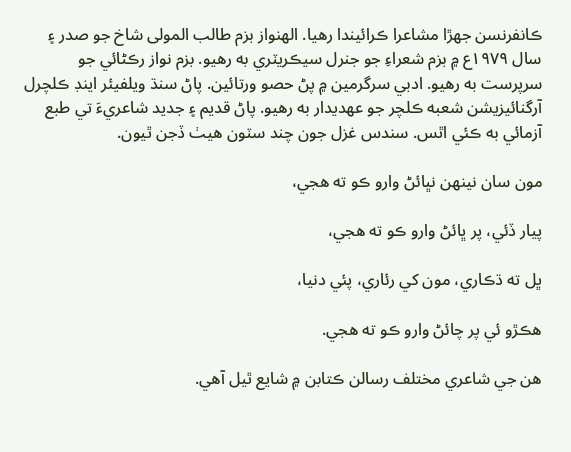ڪانفرنسن جھڙا مشاعرا ڪرائيندا رھيا. الھنواز بزم طالب المولى شاخ جو صدر ۽ سال ۱۹۷۹ع ۾ بزم شعراءِ جو جنرل سيڪريٽري به رھيو. بزم نواز رڪڻائي جو سرپرست به رھيو. ادبي سرگرمين ۾ پڻ حصو ورتائين. پاڻ سنڌ ويلفيئر اينڊ ڪلچرل آرگنائيزيشن شعبه ڪلچر جو عھديدار به رھيو. پاڻ قديم ۽ جديد شاعريءَ تي طبع آزمائي به ڪئي اٿس. سندس غزل جون چند سٽون هيٺ ڏجن ٿيون.

مون سان نينهن نڀائڻ وارو ڪو ته هجي،

پيار ڏئي، پر ڀائڻ وارو ڪو ته هجي،

ڀل ته ڌڪاري، مون کي رئاري، پئي دنيا،

هڪڙو ئي پر چائڻ وارو ڪو ته هجي.

هن جي شاعري مختلف رسالن ڪتابن ۾ شايع ٿيل آهي.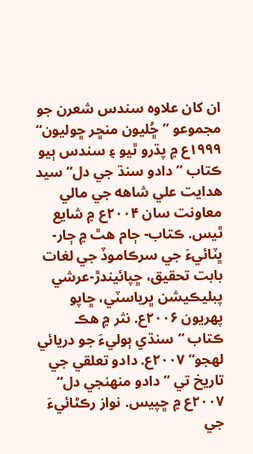ان کان علاوه سندس شعرن جو مجموعو ”ڇُليون منڇر ڇوليون“ ۱۹۹۹ع ۾ پڌرو ٿيو ۽ سندس ٻيو ڪتاب ”دادو سنڌ جي دل“ سيد ھدايت علي شاھه جي مالي معاونت سان ۲۰۰۴ع ۾ شايع ٿيس. ڪتاب- ڄام ھٿ ۾ ڄار- ڀٽائيءَ جي سرڪاموڏ جي لغات بابت تحقيق، ڇپائيندڙ-عرشي پبليڪيشن ڀرياسٽي، ڇاپو پھريون ۲۰۰۶ع. نثر ۾ ھڪ ڪتاب ”سنڌي ٻوليءَ جو دريائي لھجو“ ۲۰۰۷ع. دادو تعلقي جي تاريخ تي ”دادو منھنجي دل“ ۲۰۰۷ع ۾ ڇپيس. نواز رڪڻائيءَ جي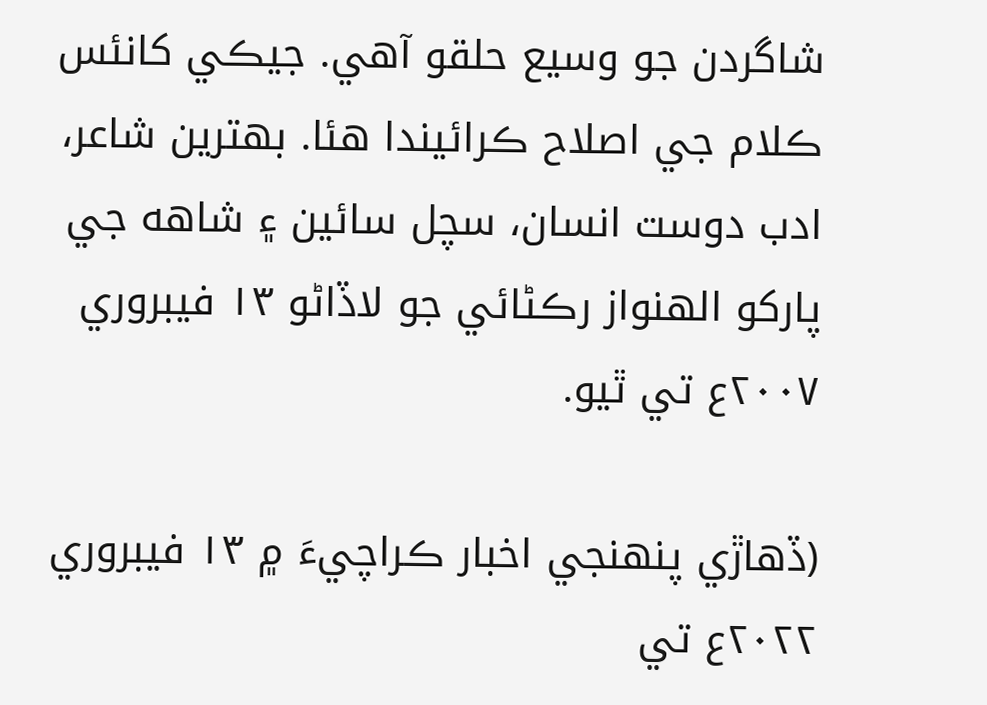شاگردن جو وسيع حلقو آھي. جيڪي کانئس ڪلام جي اصلاح ڪرائيندا هئا. بهترين شاعر، ادب دوست انسان، سچل سائين ۽ شاهه جي پارکو الهنواز رڪڻائي جو لاڏاڻو ۱۳ فيبروري ۲۰۰۷ع تي ٿيو.

(ڏھاڙي پنھنجي اخبار ڪراچيءَ ۾ ۱۳ فيبروري ۲۰۲۲ع تي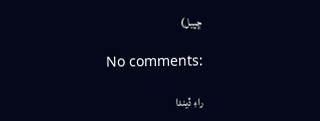ڇپيل)

No comments:

راءِ ڏيندا